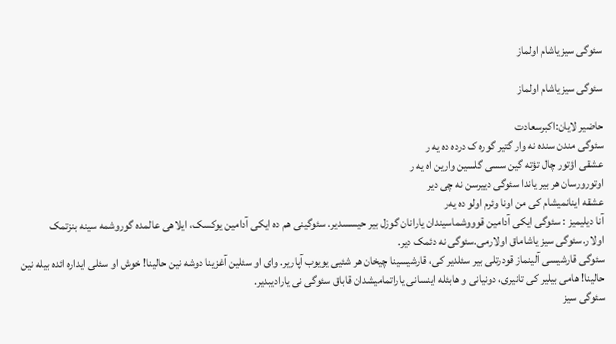سئوگی سیزیاشام اولماز

سئوگی سیزیاشام اولماز

حاضیر لایان:اکبرسعادت
سئوگی مندن سنده نه وار گتیر گوره ک درده ده یه ر
عشقی اؤتور چال تؤته گین سسی گلسین وارین اه یه ر
اوتورورسان هر بیر یاندا سئوگی دییرسن نه چی دیر
عشقه اینانمیشام کی من اونا وئرم اولو ده یه‌ر
آنا دیلیمیز : سئوگی ایکی آدامین قوووشماسیندان یارانان گوزل بیر حیسسدیر. سئوگینی هم ده ایکی آدامین یوکسک، ایلاهی عالمده گوروشمه سینه بنزتمک اولار.سئوگی سیز یاشاماق اولارمی.سئوگی نه دئمک دیر.
سئوگی قارشیسی آلینماز قودرتلی بیر سئلدیر کی، قارشیسینا چیخان هر شئیی یویوب آپاریر. وای او سئلین آغزینا دوشه نین حالینا! خوش او سئلی ایداره ائده بیله نین حالینا! هامی بیلیر کی تانیری، دونیانی و هابئله اینسانی یاراتمامیشدان قاباق سئوگی نی یارادیبدیر.
سئوگی سیز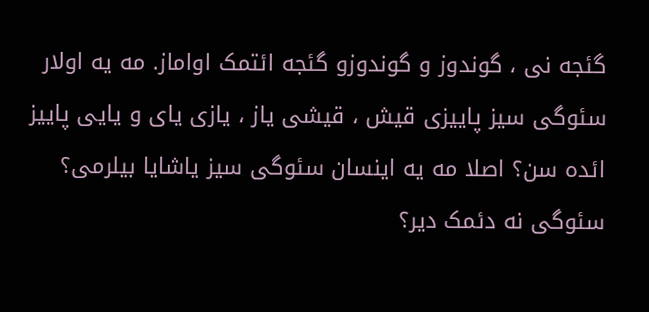گئجه نی ، گوندوز و گوندوزو گئجه ائتمک اواماز. مه یه اولار سئوگی سیز پاییزی قیش ، قیشی یاز ، یازی یای و یایی پاییز ائده سن؟ اصلا مه یه اینسان سئوگی سیز یاشایا بیلرمی؟ سئوگی نه دئمک دیر؟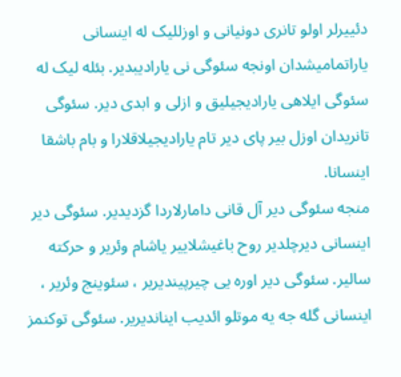دئییرلر اولو تانری دونیانی و اوزللیک له اینسانی یاراتمامیشدان اونجه سئوگی نی یارادیبدیر. بئله لیک له سئوگی ایلاهی یارادیجیلیق و ازلی و ابدی دیر. سئوگی تانریدان اوزل بیر پای دیر تام یارادیجیلاقلارا و بام باشقا اینسانا.
منجه سئوگی دیر آل قانی دامارلاردا گزدیدیر. سئوگی دیر اینسانی دیرچلدیر روح باغیشلاییر یاشام وئریر و حرکته سالیر. سئوگی دیر اوره یی چیرپیندیریر ، سئوینج وئریر ، اینسانی گله جه یه موتلو ائدیب ایناندیریر. سئوگی توکنمز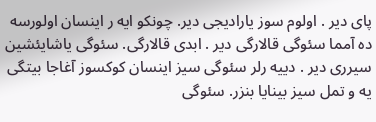پای دیر . اولوم سوز یارادیجی دیر. چونکو ایه ر اینسان اولورسه ده آمما سئوگی قالارگی دیر . ابدی قالارگی. سئوگی یاشایئشین سیرری دیر . دییه رلر سئوگی سیز اینسان کوکسوز آغاجا بیتگی یه و تمل سیز بینایا بنزر. سئوگی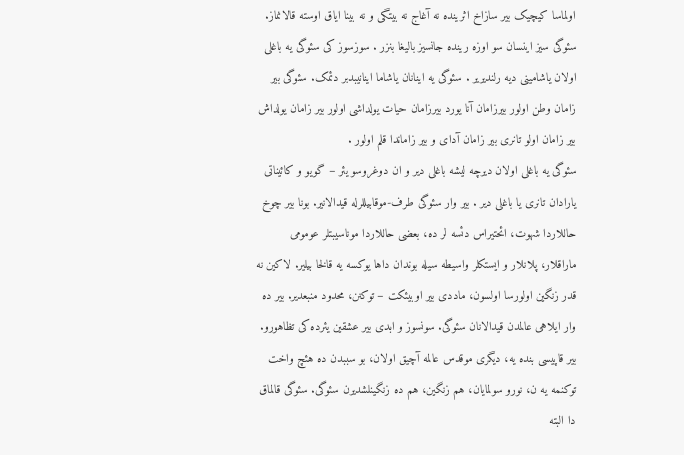اولماسا کیچیک بیر سازاخ اثرینده نه آغاج نه بیتگی و نه بینا ایاق اوسته قالانماز. سئوگی سیز اینسان سو اوزه رینده جانسیز بالیغا بنزر . سوزسوز کی سئوگی یه باغلی اولان یاشامینی دیه رلندیریر . سئوگی یه اینانان یاشاما اینانیبدبر دئمک. سئوگی بیر زامان وطن اولور بیرزامان آنا یورد بیرزامان حیات یولداشی اولور بیر زامان یولداش بیر زامان اولو تانری بیر زامان آدای و بیر زاماندا قلم اولور .
سئوگی یه باغلی اولان دیرچه لیشه باغلی دیر و ان دوغروسو یئر – گویو و کائیناتی یارادان تانری یا باغلی دیر . بیر وار سئوگی طرف-موقابیللرله قیدالانیر. بونا بیر چوخ حاللاردا شهوت، ائحتیراس دئسه لر ده، بعضی حاللاردا موناسیبتلر عومومی ماراقلار، پلانلار و ایستکلر واسیطه سیله بوندان داها یوکسه یه قالخا بیلیر. لاکین نه قدر زنگین اولورسا اولسون، ماددی بیر اوبیئکت – توکنن، محدود منبعدیر. بیر ده وار ایلاهی عالمدن قیدالانان سئوگی. سونسوز و ابدی بیر عشقین یئرده کی تظاهورو. بیر قاپیسی بنده یه، دیگری موقدس عالمه آچیق اولان، بو سببدن ده هئچ واخت توکنمه یه ن، نورو سولمایان، هم زنگین، هم ده زنگینلشدیرن سئوگی. سئوگی قالماق دا البته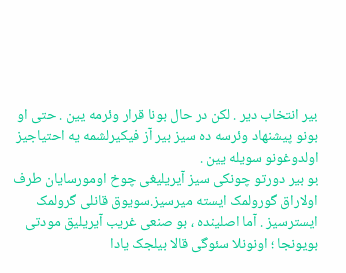بیر انتخاب دیر . لکن در حال بونا قرار وئرمه یین . حتی او بونو پیشنهاد وئرسه ده سیز بیر آز فیکیرلشمه یه احتیاجیز اولدوغونو سویله یین .
بو بیر دورتو چونکی سیز آیریلیغی چوخ اومورسایان طرف اولاراق گورولمک ایسته میرسیز.سویوق قانلی گرولمک ایسترسیز . آما اصلینده ، بو صنعی غریب آیریلیق مودتی بویونجا ؛ اونونلا سئوگی قالا بیلجک یادا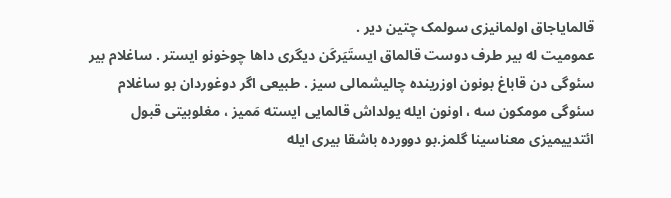قالمایاجاق اولمانیزی سولمک چتین دیر .
عمومیت له بیر طرف دوست قالماق ایستَیَرکَن دیگری داها چوخونو ایستر . ساغلام بیر سئوگی دن قاباغ بونون اوزرینده چالیشمالی سیز . طبیعی اگر دوغوردان بو ساغلام سئوگی مومکون سه ، اونون ایله یولداش قالمایی ایسته مَمیز ، مغلوبیتی قبول ائتدییمیزی معناسینا گلمز.بو دوورده باشقا بیری ایله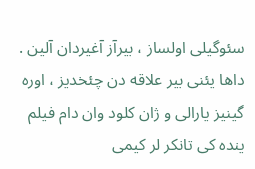سئوگیلی اولساز ، بیرآز آغیردان آلین . داها یئنی بیر علاقه دن چئخدیز ، اوره گینیز یارالی و ژان کلود وان دام فیلم ینده کی تانکر لر کیمی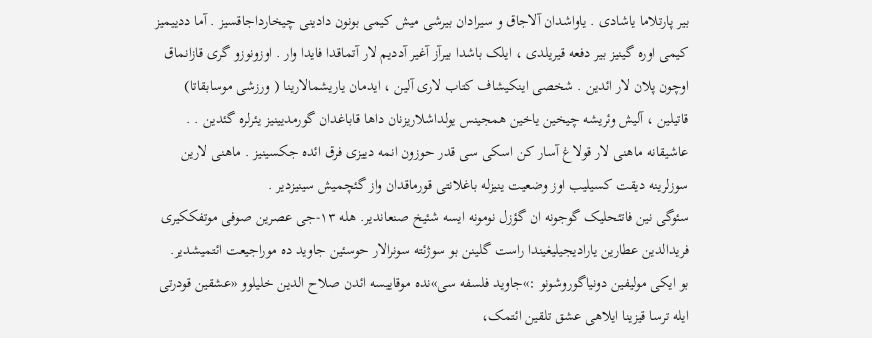بیر پارتلاما یاشادی . یاواشدان آلاجاق و سیرادان بیرشی میش کیمی بونون دادینی چیخارداجاقسیز . آما ددییمیز کیمی اوره گینیز بیر دفعه قیریلدی ، ایلک باشدا بیرآز آغیر آددیم لار آتماقدا فایدا وار . اوزونوزو گری قازانماق اوچون پلان لار ائدین . شخصی اینکیشاف کتاب لاری آلین ، ایدمان یاریشمالارینا ( ورزشی موسابقاتا) قاتیلین ، آلیش وئریشه چیخین یاخین همجینس یولداشلاریزنان داها قاباغدان گورمدیینیز یئرلره گئدین . .
عاشیقانه ماهنی لار قولاغ آسار کن اسکی سی قدر حوزون انمه دییزی فرق ائده جکسینیز . ماهنی لارین سوزلرینه دیقت کسیلیب اوز وضعیت ینیزله باغلانتی قورماقدان واز گئچمیش سینیزدیر .
سئوگی نین فاتئحلیک گوجونه ان گؤزل نومونه ایسه شئیخ صنعاندیر. هله ۱۳-جی عصرین صوفی موتفککیری فریدالدین عطارین یارادیجیلیغیندا راست گلینن بو سوژئته سونرالار حوسئین جاوید ده موراجیعت ائتمیشدیر.
بو ایکی مولیفین دونیاگوروشونو :»جاوید فلسفه سی»نده موقاییسه ائدن صلاح الدین خلیلوو «عشقین قودرتی ایله ترسا قیزینا ایلاهی عشق تلقین ائتمک،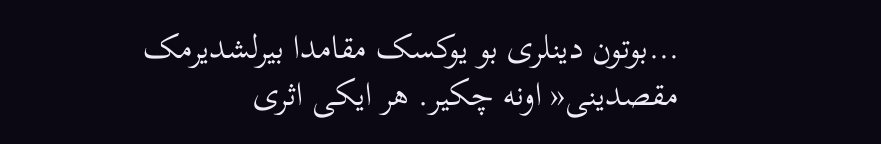…بوتون دینلری بو یوکسک مقامدا بیرلشدیرمک مقصدینی« اونه چکیر. هر ایکی اثری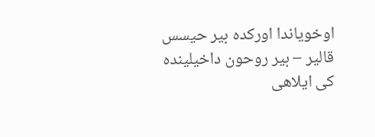اوخویاندا اورکده بیر حیسس قالیر – بیر روحون داخیلینده کی ایلاهی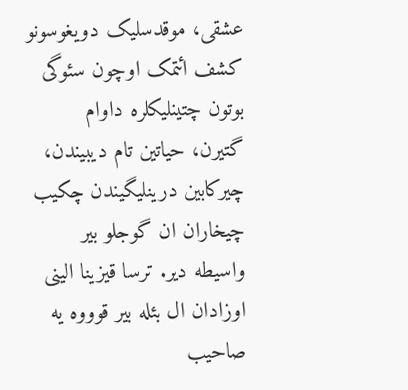عشقی، موقدسلیک دویغوسونو کشف ائتمک اوچون سئوگی بوتون چتینلیکلره داوام گتیرن، حیاتین تام دیبیندن، چیرکابین درینلیگیندن چکیب چیخاران ان گوجلو بیر واسیطه دیر. ترسا قیزینا الینی اوزادان ال بئله بیر قوووه یه صاحیب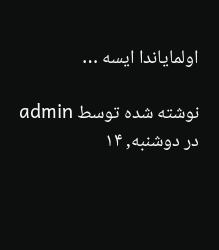اولمایاندا ایسه …

نوشته شده توسط admin در دوشنبه, ۱۴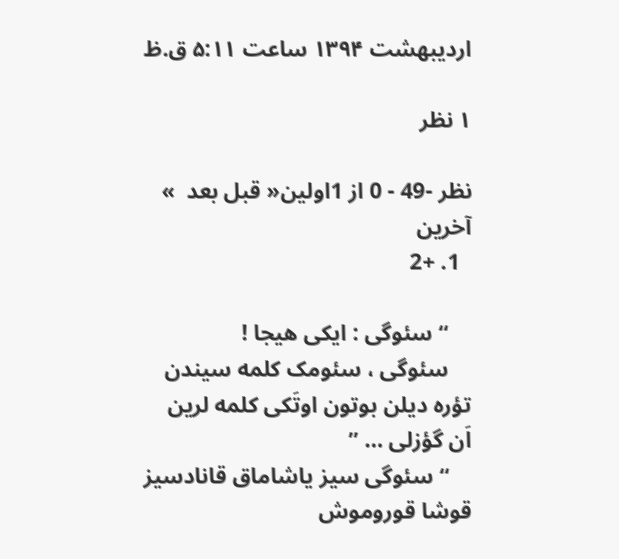اردیبهشت ۱۳۹۴ ساعت ۵:۱۱ ق.ظ

۱ نظر

نظر -49 - 0 از 1اولین« قبل بعد  » آخرین
  1. +2

    “سئوگی : ایکی هیجا !
    سئوگی ، سئومک کلمه سیندن تؤره دیلن بوتون اوتَکی کلمه لرین اَن گؤزلی … ”
    “سئوگی سیز یاشاماق قانادسیز قوشا قوروموش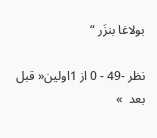بولاغا بنزَر “

نظر -49 - 0 از 1اولین« قبل بعد  »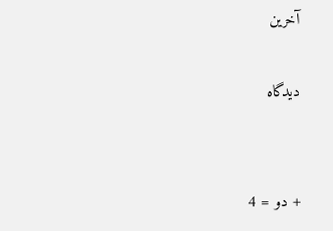آخرین

دیدگاه


+ دو = 4